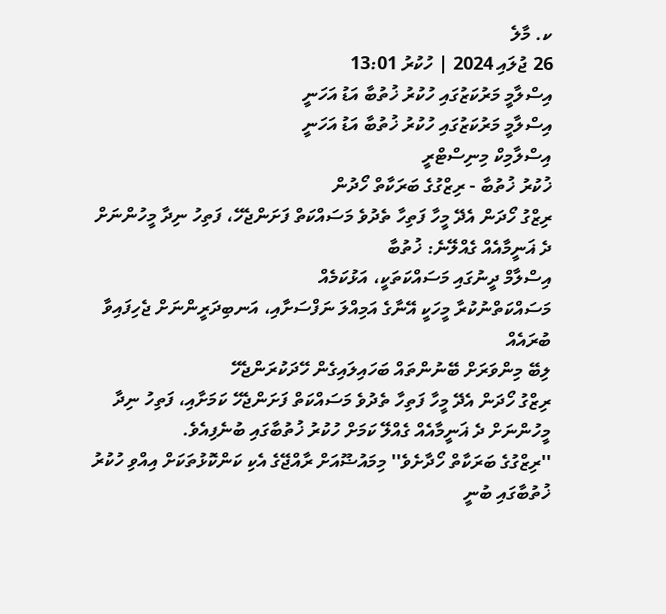ކ. މާލެ
26 ޖުލައި 2024 | ހުކުރު 13:01
އިސްލާމީ މަރުކަޒުގައި ހުކުރު ޚުތުބާ އަޑު އަހަނީ
އިސްލާމީ މަރުކަޒުގައި ހުކުރު ޚުތުބާ އަޑު އަހަނީ
އިސްލާމިކް މިނިސްޓްރީ
ޚުކުރު ޚުތުބާ - ރިޒްގުގެ ބަރަކާތް ހޯދުން
ރިޒްގު ހޯދަން އެދޭ މީހާ ފަތިހާ ތެދުވެ މަސައްކަތް ފަށަންޖެހޭ، ފަތިހު ނިދާ މީހުންނަށް ދެ ޣަނީމާއެއް ގެއްލޭނެ: ޚުތުބާ
އިސްލާމް ދީނުގައި މަސައްކަތަކީ، އަޅުކަމެއް
މަސައްކަތްނުކުރާ މީހަކީ އޭނާގެ އަމިއްލަ ނަފްސަށާއި، އަނބިދަރީންނަށް ޖެހިފައިވާ ބުރައެއް
ލިބޭ މިންވަރަށް ބޭނުންތައް ބަހައިލައިގެން ހޭދަކުރަންޖެހޭ
ރިޒްގު ހޯދަން އެދޭ މީހާ ފަތިހާ ތެދުވެ މަސައްކަތް ފަށަންޖެހޭ ކަމަށާއި، ފަތިހު ނިދާ މީހުންނަށް ދެ ޣަނީމާއެއް ގެއްލޭ ކަމަށް ހުކުރު ޚުތުބާގައި ބުނެފިއެވެ.
''ރިޒްގުގެ ބަރަކާތް ހޯދާށެވެ'' މިމައުޟޫއަށް ރާއްޖޭގެ އެކި ކަންކޮޅުތަކަށް އިއްވި ހުކުރު ޚުތުބާގައި ބުނީ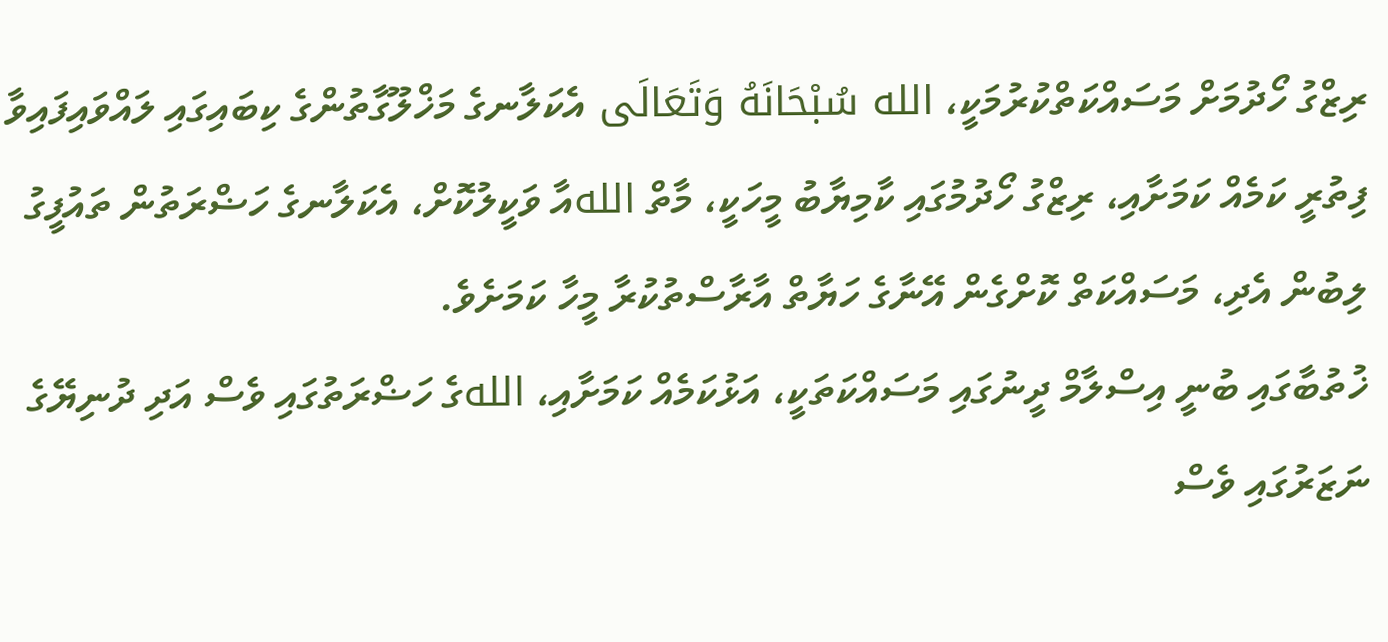ރިޒްގު ހޯދުމަށް މަސައްކަތްކުރުމަކީ، الله سُبْحَانَهُ وَتَعَالَى އެކަލާނގެ މަޚްލޫގާތުންގެ ކިބައިގައި ލައްވައިފައިވާ ފިތުރީ ކަމެއް ކަމަށާއި، ރިޒްގު ހޯދުމުގައި ކާމިޔާބު މީހަކީ، މާތް اللهއާ ވަކީލުކޮށް، އެކަލާނގެ ހަޟްރަތުން ތައުފީގު ލިބުން އެދި، މަސައްކަތް ކޮށްގެން އޭނާގެ ހަޔާތް އާރާސްތުކުރާ މީހާ ކަމަށެވެ.
ޚުތުބާގައި ބުނީ އިސްލާމް ދީނުގައި މަސައްކަތަކީ، އަޅުކަމެއް ކަމަށާއި، اللهގެ ހަޟްރަތުގައި ވެސް އަދި ދުނިޔޭގެ ނަޒަރުގައި ވެސް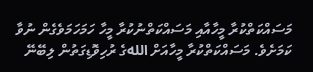މަސައްކަތްކުރާ މީހާއާއި މަސައްކަތްނުކުރާ މީހާ ހަމަހަމަވެގެން ނުވާ ކަމަށެވެ. މަސައްކަތްކުރާ މީހާއަށް اللهގެ ރުހިވޮޑިގަތުން ލިބޭނޭ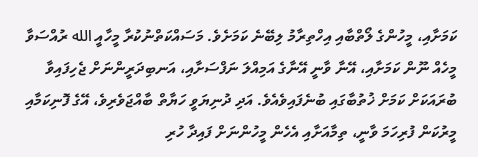ކަމަށާއި، މީހުންގެ ލޯތްބާއި އިހްތިރާމު ލިބޭނެ ކަމަށެވެ. މަސައްކަތްނުކުރާ މީހާއީ الله ރުއްސަވާ މީހެއް ނޫން ކަމަށާއި، އޭނާ ވާނީ އޭނާގެ އަމިއްލަ ނަފްސަށާއި، އަނބިދަރީންނަށް ޖެހިފައިވާ ބުރައަކަށް ކަމަށް ޚުތުބާގައި ބުނެފައިވެއެވެ. އަދި ދުނިޔަވީ ހަޔާތް ބާއްޖަވެރިވެ، އޭގެ ފޮނިކަމާއި މީރުކަން ފުރިހަމަ ވާނީ، ތިމާއަށާއި އެހެން މީހުންނަށް ފައިދާ ހުރި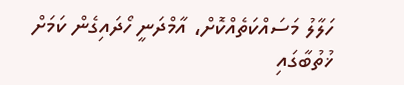ހަލާލު މަސައްކަތެއްކޮށް، އާމްދަނީ ހޯދައިގެން ކަމަށް ޚުތުބާގައި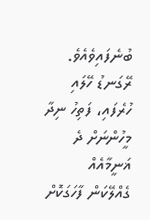ބުނެފައިވެއެވެ.
ރޭގަނޑު ހޭލައި ހުރެފައި، ފަތިހު ނިދާ މީހުންނަށް ދެ ޣަނީމާއެއް ގެއްލޭކަން ފާހަގަކޮށް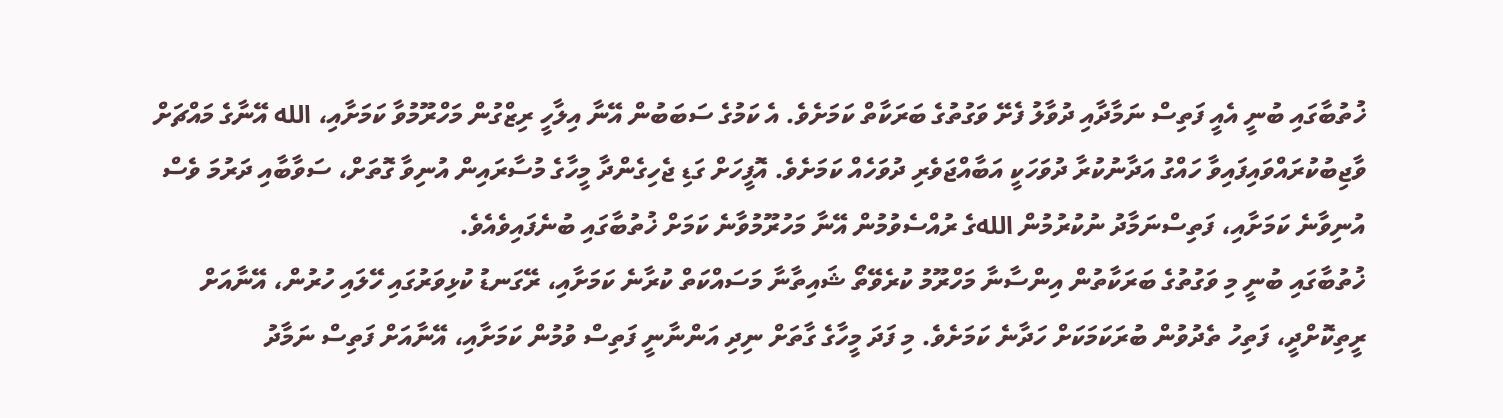ޚުތުބާގައި ބުނީ އެއީ ފަތިސް ނަމާދާއި ދުވާލު ފެށޭ ވަގުތުގެ ބަރަކާތް ކަމަށެވެ. އެ ކަމުގެ ސަބަބުން އޭނާ އިލާހީ ރިޒްގުން މަހްރޫމުވާ ކަމަށާއި، الله އޭނާގެ މައްޗަށް ވާޖިބުކުރައްވައިފައިވާ ހައްގު އަދާނުކުރާ ދުވަހަކީ އަބާއްޖަވެރި ދުވަހެއް ކަމަށެވެ. އޮފީހަށް ގަޑި ޖެހިގެންދާ މީހާގެ މުސާރައިން އުނިވާ ގޮތަށް، ސަވާބާއި ދަރުމަ ވެސް އުނިވާނެ ކަމަށާއި، ފަތިސްނަމާދު ނުކުރުމުން اللهގެ ރުއްސެވުމުން އޭނާ މަހުރޫމުވާނެ ކަމަށް ޚުތުބާގައި ބުނެފައިވެއެވެ.
ޚުތުބާގައި ބުނީ މި ވަގުތުގެ ބަރަކާތުން އިންސާނާ މަހްރޫމު ކުރެވޭތޯ ޝައިތާނާ މަސައްކަތް ކުރާނެ ކަމަށާއި، ރޭގަނޑު ކުޅިވަރުގައި ހޭލައި ހުރުން، އޭނާއަށް ރީތިކޮށްދީ، ފަތިހު ތެދުވުން ބުރަކަމަކަށް ހަދާނެ ކަމަށެވެ. މި ފަދަ މީހާގެ ގާތަށް ނިދި އަންނާނީ ފަތިސް ވުމުން ކަމަށާއި، އޭނާއަށް ފަތިސް ނަމާދު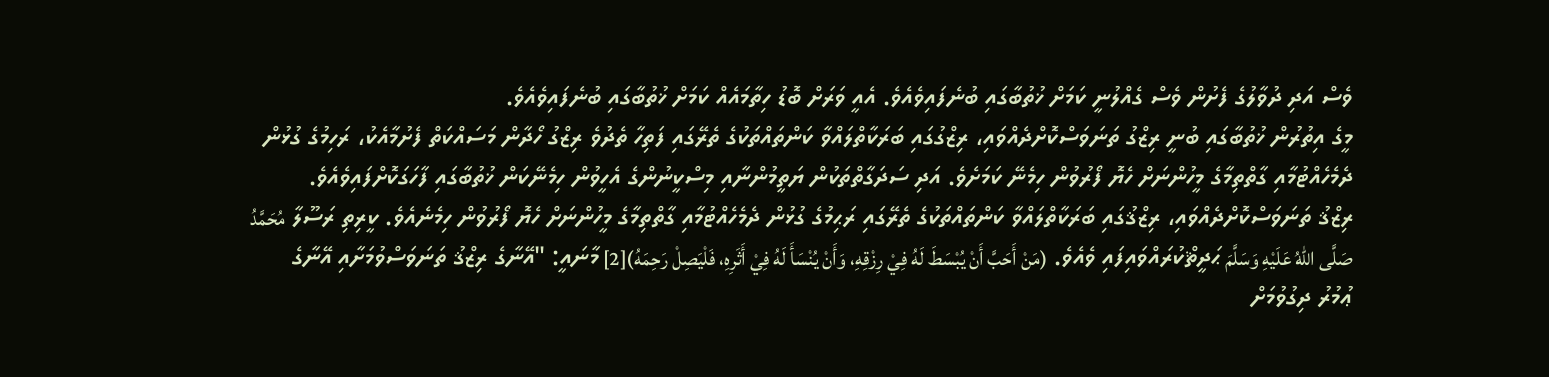ވެސް އަދި ދުވާލުގެ ފެށުން ވެސް ގެއްލުނީ ކަމަށް ޚުތުބާގައި ބުނެފައިވެއެވެ. އެއީ ވަރަށް ބޮޑު ހިތާމައެއް ކަމަށް ޚުތުބާގައި ބުނެފައިވެއެވެ.
މީގެ އިތުރުން ޚުތުބާގައި ބުނީ ރިޒްގު ތަނަވަސްކޮށްދެއްވައި، ރިޒްގުގައި ބަރަކާތްލައްވާ ކަންތައްތަކުގެ ތެރޭގައި ފަތިހާ ތެދުވެ ރިޒްގު ހޯދާން މަސައްކަތް ފެށުމާއެކު، ރަހިމުގެ ގުޅުން ދެމެހެއްޓުމާއި ގާތްތިމާގެ މީހުންނަށް ހެޔޮ ފޯރުވުން ހިމެނޭ ކަމަށެވެ. އަދި ސަދަގާތްތަކުން ޔަތީމުންނާއި މިސްކީނުންގެ އެހީވުން ހިމެނޭކަން ޚުތުބާގައި ފާހަގަކޮށްފައިވެއެވެ.
ރިޒްޤު ތަނަވަސްކޮށްދެއްވައި، ރިޒްޤުގައި ބަރަކާތްލައްވާ ކަންތައްތަކުގެ ތެރޭގައި ރަޙިމުގެ ގުޅުން ދެމެހެއްޓުމާއި ގާތްތިމާގެ މީހުންނަށް ހެޔޮ ފޯރުވުން ހިމެނެއެވެ. ކީރިތި ރަސޫލާ مُحَمَّدُ صَلَّى اللهُ عَلَيْهِ وَسَلَّمَ ޙަދީޘްކުރައްވައިފައި ވެއެވެ. (مَنْ أَحَبَّ أَنْ يُبْسَطَ لَهُ فِيْ رِزْقِهِ، وَأَنْ يُنْسَأَ لَهُ فِيْ أَثَرِهِ، فَلْيَصِلْ رَحِمَهُ)[2] މާނައީ: "އޭނާގެ ރިޒްޤު ތަނަވަސްވުމަށާއި އޭނާގެ ޢުމުރު ދިގުވުމަށް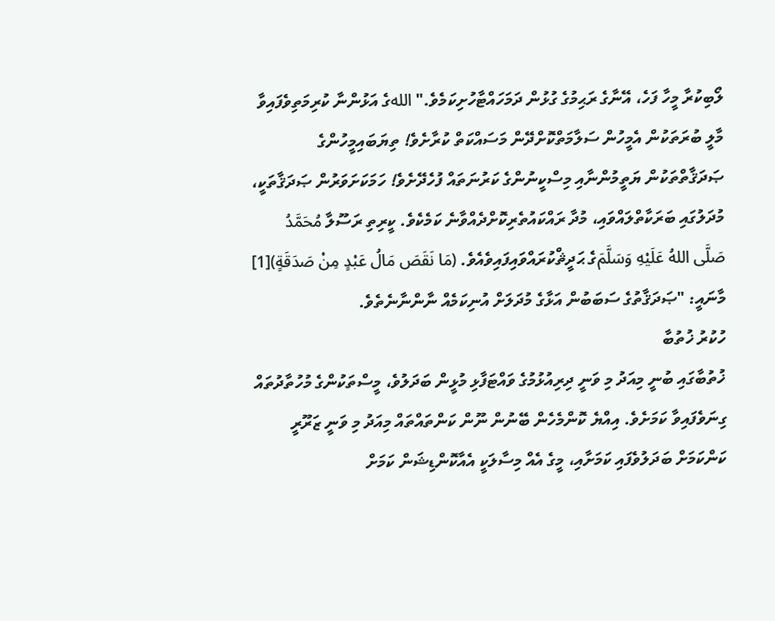ލޯބިކުރާ މީހާ ފަހެ، އޭނާގެ ރަޙިމުގެ ގުޅުން ދަމަހައްޓާހުށިކަމެވެ." اللهގެ އަޅުންނާ ކުރިމަތިވެފައިވާ މާލީ ބުރަތަކުން އެމީހުން ސަލާމަތްކޮށްދޭން މަސައްކަތް ކުރާށެވެ! ތިޔަބައިމީހުންގެ ޞަދަޤާތްތަކުން ޔަތީމުންނާއި މިސްކީނުންގެ ކަރުނަތައް ފުހެދޭށެވެ! ހަމަކަށަވަރުން ޞަދަޤާތަކީ، މުދަލުގައި ބަރަކާތްލައްވައި، މުދާ ރައްކައުތެރިކޮށްދެއްވާނެ ކަމެކެވެ. ކީރިތި ރަސޫލާ مُحَمَّدُ صَلَّى اللهُ عَلَيْهِ وَسَلَّمَގެ ޙަދީޘްކުރައްވައިފައިވެއެވެ. (مَا نَقَصَ مَالُ عَبْدٍ مِنْ صَدَقَةٍ)[1] މާނައީ: "ޞަދަޤާތުގެ ސަބަބުން އަޅާގެ މުދަލަށް އުނިކަމެއް ނާންނާނެތެވެ.
ހުކުރު ޚުތުބާ
ޚުތުބާގައި ބުނީ މިއަދު މި ވަނީ ދިރިއުޅުމުގެ ވައްޓަފާޅި މުޅީން ބަދަލުވެ، މީސްތަކުންގެ މުހުތާދުތައް ގިނަވެފައިވާ ކަމަށެވެ. އިއްޔެ ކޮންމެހެން ބޭނުން ނޫން ކަންތައްތައް މިއަދު މި ވަނީ ޒަރޫރީ ކަންކަމަށް ބަދަލުވެފައި ކަމަށާއި، މީގެ އެއް މިސާލަކީ އެއާކޮންޑިޝަން ކަމަށް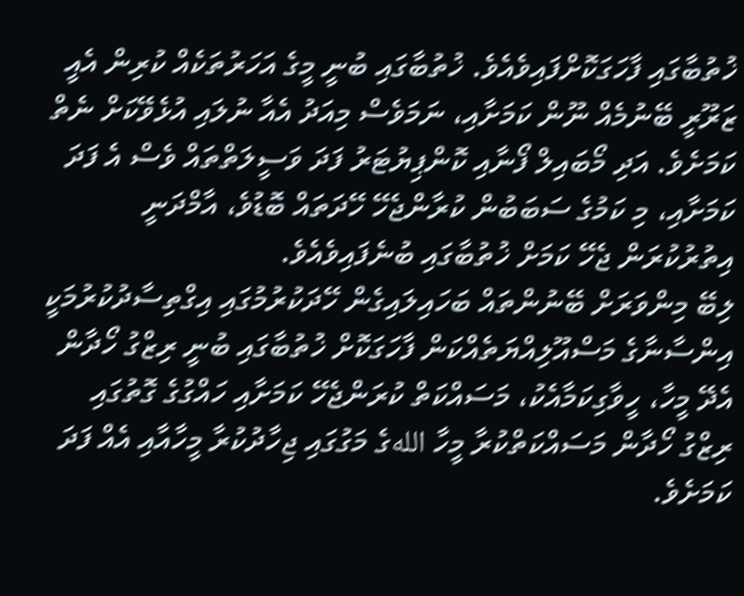ޚުތުބާގައި ފާހަގަކޮށްފައިވެއެވެ. ޚުތުބާގައި ބުނީ މީގެ އަހަރުތަކެއް ކުރިން އެއީ ޒަރޫރީ ބޭނުމެއް ނޫން ކަމަށާއި، ނަމަވެސް މިއަދު އެއާ ނުލައި އުޅެވޭކަށް ނެތް ކަމަށެވެ. އަދި މޯބައިލް ފޯނާއި ކޮންޕިޔުޓަރު ފަދަ ވަސީލަތްތައް ވެސް އެ ފަދަ ކަމަށާއި، މި ކަމުގެ ސަބަބުން ކުރާންޖެހޭ ހޭދަތައް ބޮޑުވެ، އާމްދަނީ އިތުރުކުރަން ޖެހޭ ކަމަށް ޚުތުބާގައި ބުނެފައިވެއެވެ.
ލިބޭ މިންވަރަށް ބޭނުންތައް ބަހައިލައިގެން ހޭދަކުރުމުގައި އިގްތިސާދުކުރުމަކީ އިންސާނާގެ މަސްއޫލިއްޔަތެއްކަން ފާހަގަކޮށް ޚުތުބާގައި ބުނީ ރިޒްގު ހޯދާން އެދޭ މީހާ، ހީވާގިކަމާއެކު، މަސައްކަތް ކުރަންޖެހޭ ކަމަށާއި ހައްގުގެ ގޮތުގައި ރިޒްގު ހޯދާން މަސައްކަތްކުރާ މީހާ اللهގެ މަގުގައި ޖިހާދުކުރާ މީހާއާއި އެއް ފަދަ ކަމަށެވެ.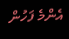އެންމެ ފަހުން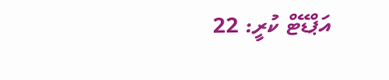އަޕްޑޭޓް ކުރީ: 22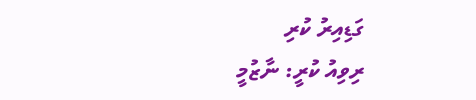ގަޑިއިރު ކުރި
ރިވިއު ކުރީ: ނާޒުމީ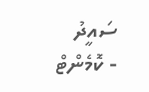ސައީދު
- ކޮމެންޓް